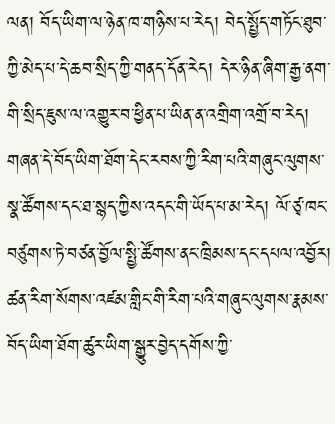ལན། བོད་ཡིག་ལ་ཉེན་ཁ་གཉིས་པ་རེད། བེད་སྤྱོད་གཏོང་ཐུབ་ཀྱི་མེད་པ་དེ་ཆབ་སྲིད་ཀྱི་གནད་དོན་རེད། དེར་ཉིན་ཞིག་རྒྱ་ནག་གི་སྲིད་ཇུས་ལ་འགྱུར་བ་ཕྱིན་པ་ཡིན་ན་འགྲིག་འགྲོ་བ་རེད། གཞན་དེ་བོད་ཡིག་ཐོག་དེང་རབས་ཀྱི་རིག་པའི་གཞུང་ལུགས་སྣ་ཚོགས་དང་ཐ་སྙད་ཀྱིས་འདང་གི་ཡོད་པ་མ་རེད། ལོ་ཙྭ་ཁང་བཙུགས་ཏེ་བཙན་བྱོལ་སྤྱི་ཚོགས་ནང་ཁྲིམས་དང་དཔལ་འབྱོར། ཚན་རིག་སོགས་འཛམ་གླིང་གི་རིག་པའི་གཞུང་ལུགས་རྣམས་བོད་ཡིག་ཐོག་ཚུར་ཡིག་སྒྱུར་བྱེད་དགོས་ཀྱི་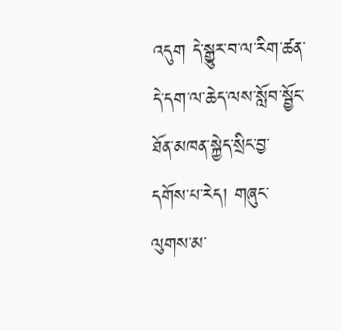འདུག དེ་སྒྱུར་བ་ལ་རིག་ཚན་དེ་དག་ལ་ཆེད་ལས་སློབ་སྦྱོང་ཐོན་མཁན་སྐྱེད་སྲིང་བྱ་དགོས་པ་རེད། གཞུང་ལུགས་མ་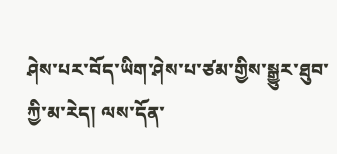ཤེས་པར་བོད་ཡིག་ཤེས་པ་ཙམ་གྱིས་སྒྱུར་ཐུབ་ཀྱི་མ་རེད། ལས་དོན་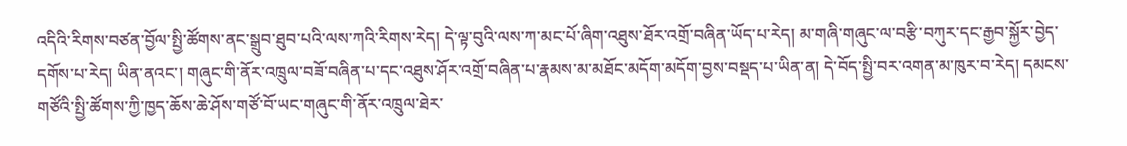འདིའི་རིགས་བཙན་བྱོལ་སྤྱི་ཚོགས་ནང་སྒྲུབ་ཐུབ་པའི་ལས་ཀའི་རིགས་རེད། དེ་ལྟ་བུའི་ལས་ཀ་མང་པོ་ཞིག་འཐུས་ཐོར་འགྲོ་བཞིན་ཡོད་པ་རེད། མ་གཞི་གཞུང་ལ་བརྩི་བཀུར་དང་རྒྱབ་སྐྱོར་བྱེད་དགོས་པ་རེད། ཡིན་ནའང་། གཞུང་གི་ནོར་འཁྲུལ་བཟོ་བཞིན་པ་དང་འཐུས་ཤོར་འགྲོ་བཞིན་པ་རྣམས་མ་མཐོང་མདོག་མདོག་བྱས་བསྡད་པ་ཡིན་ན། དེ་བོད་སྤྱི་བར་འགན་མ་ཁུར་བ་རེད། དམངས་གཙོའི་སྤྱི་ཚོགས་ཀྱི་ཁྱད་ཆོས་ཆེ་ཤོས་གཙོ་བོ་ཡང་གཞུང་གི་ནོར་འཁྲུལ་ཐེར་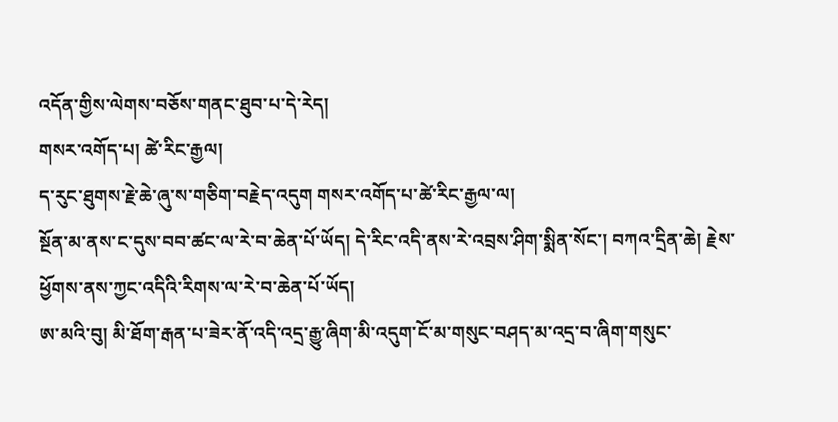འདོན་གྱིས་ལེགས་བཅོས་གནང་ཐུབ་པ་དེ་རེད།
གསར་འགོད་པ། ཚེ་རིང་རྒྱལ།
ད་རུང་ཐུགས་རྗེ་ཆེ་ཞུ་ས་གཅིག་བརྗེད་འདུག གསར་འགོད་པ་ཚེ་རིང་རྒྱལ་ལ།
སྔོན་མ་ནས་ང་དུས་བབ་ཚང་ལ་རེ་བ་ཆེན་པོ་ཡོད། དེ་རིང་འདི་ནས་རེ་འབྲས་ཤིག་སྨིན་སོང་། བཀའ་དྲིན་ཆེ། རྗེས་ཕྱོགས་ནས་ཀྱང་འདིའི་རིགས་ལ་རེ་བ་ཆེན་པོ་ཡོད།
ཨ་མའི་བུ། མི་ཐོག་རྒན་པ་ཟེར་ནོ་འདི་འདྲ་རྒྱུ་ཞིག་མི་འདུག་ངོ་མ་གསུང་བཤད་མ་འདྲ་བ་ཞིག་གསུང་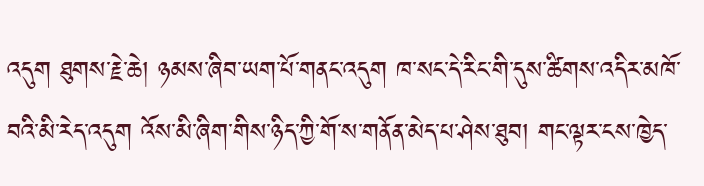འདུག ཐུགས་རྗེ་ཆེ། ཉམས་ཞིབ་ཡག་པོ་གནང་འདུག ཁ་སང་དེ་རིང་གི་དུས་ཚིགས་འདིར་མཁོ་བའི་མི་རེད་འདུག འོས་མི་ཞིག་གིས་ཉིད་ཀྱི་གོ་ས་གནོན་མེད་པ་ཤེས་ཐུབ། གང་ལྟར་ངས་ཁྱེད་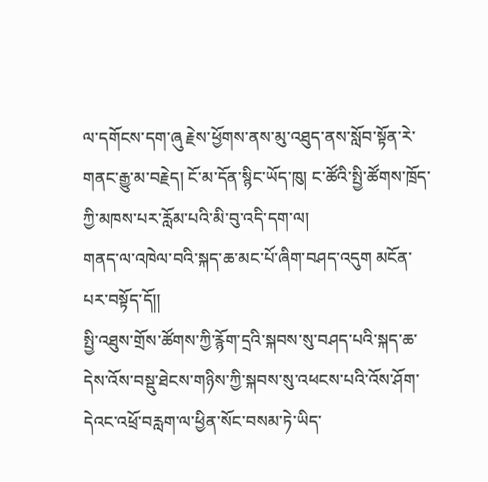ལ་དགོངས་དག་ཞུ རྗེས་ཕྱོགས་ནས་མུ་འཐུད་ནས་སློབ་སྟོན་རེ་གནང་རྒྱུ་མ་བརྗེད། ངོ་མ་དོན་སྙིང་ཡོད་ཁུ། ང་ཚོའི་སྤྱི་ཚོགས་ཁྲོད་ཀྱི་མཁས་པར་རློམ་པའི་མི་བུ་འདི་དག་ལ།
གནད་ལ་འཁེལ་བའི་སྐད་ཆ་མང་པོ་ཞིག་བཤད་འདུག མངོན་པར་བསྟོད་དོ།།
སྤྱི་འཐུས་གྲོས་ཚོགས་ཀྱི་རྙོག་དྲའི་སྐབས་སུ་བཤད་པའི་སྐད་ཆ་དེས་འོས་བསྡུ་ཐེངས་གཉིས་ཀྱི་སྐབས་སུ་འཕངས་པའི་འོས་ཤོག་དེའང་འཕྲོ་བརླག་ལ་ཕྱིན་སོང་བསམ་ཏེ་ཡིད་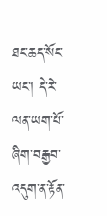ཐང་ཆད་སོང་ཡང་། དེ་རེ་ལན་ཡག་པོ་ཞིག་བརྒྱབ་འདུག་ན་རྟོན་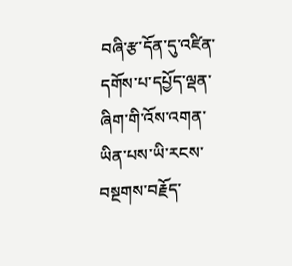བཞི་རྩ་དོན་དུ་འཛིན་དགོས་པ་དཔྱོད་ལྡན་ཞིག་གི་འོས་འགན་ཡིན་པས་ཡི་རངས་བསྔགས་བརྗོད་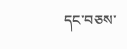དང་བཅས་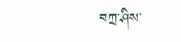བཀྲ་ཤིས་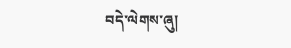བདེ་ལེགས་ཞུ།